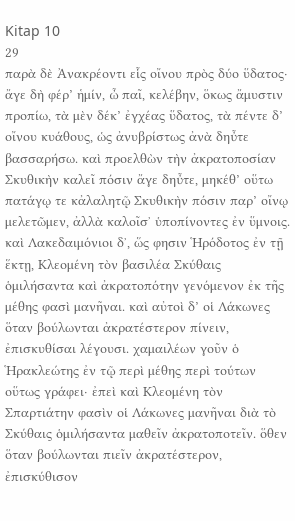Kitap 10
29
παρὰ δὲ Ἀνακρέοντι εἷς οἴνου πρὸς δύο ὕδατος· ἄγε δὴ φέρ’ ἡμίν, ὦ παῖ, κελέβην, ὅκως ἄμυστιν προπίω, τὰ μὲν δέκ’ ἐγχέας ὕδατος, τὰ πέντε δ’ οἴνου κυάθους, ὡς ἀνυβρίστως ἀνὰ δηὖτε βασσαρήσω. καὶ προελθὼν τὴν ἀκρατοποσίαν Σκυθικὴν καλεῖ πόσιν ἄγε δηὖτε, μηκέθ’ οὕτω πατάγῳ τε κἀλαλητῷ Σκυθικὴν πόσιν παρ’ οἴνῳ μελετῶμεν, ἀλλὰ καλοῖσ᾽ ὑποπίνοντες ἐν ὕμνοις. καὶ Λακεδαιμόνιοι δ᾽, ὥς φησιν Ἡρόδοτος ἐν τῇ ἕκτῃ, Κλεομένη τὸν βασιλέα Σκύθαις ὁμιλήσαντα καὶ ἀκρατοπότην γενόμενον ἐκ τῆς μέθης φασὶ μανῆναι. καὶ αὐτοὶ δ’ οἱ Λάκωνες ὅταν βούλωνται ἀκρατέστερον πίνειν, ἐπισκυθίσαι λέγουσι. χαμαιλέων γοῦν ὁ Ἡρακλεώτης ἐν τῷ περὶ μέθης περὶ τούτων οὕτως γράφει· ἐπεὶ καὶ Κλεομένη τὸν Σπαρτιάτην φασὶν οἱ Λάκωνες μανῆναι διὰ τὸ Σκύθαις ὁμιλήσαντα μαθεῖν ἀκρατοποτεῖν. ὅθεν ὅταν βούλωνται πιεῖν ἀκρατέστερον, ἐπισκύθισον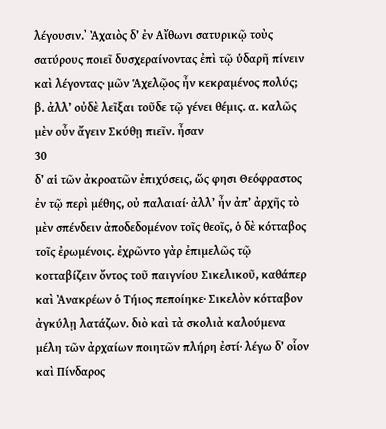λέγουσιν.᾽ Ἀχαιὸς δ’ ἐν Αἴθωνι σατυρικῷ τοὺς σατύρους ποιεῖ δυσχεραίνοντας ἐπὶ τῷ ὑδαρῆ πίνειν καὶ λέγοντας· μῶν Ἁχελῷος ἦν κεκραμένος πολύς; β. ἀλλ’ οὐδὲ λεῖξαι τοῦδε τῷ γένει θέμις. α. καλῶς μὲν οὖν ἄγειν Σκύθῃ πιεῖν. ἦσαν
30
δ’ αἱ τῶν ἀκροατῶν ἐπιχύσεις, ὥς φησι Θεόφραστος ἐν τῷ περὶ μέθης, οὐ παλαιαί· ἀλλ’ ἦν ἀπ’ ἀρχῆς τὸ μὲν σπένδειν ἀποδεδομένον τοῖς θεοῖς, ὁ δὲ κότταβος τοῖς ἐρωμένοις. ἐχρῶντο γὰρ ἐπιμελῶς τῷ κοτταβίζειν ὄντος τοῦ παιγνίου Σικελικοῦ, καθάπερ καὶ Ἀνακρέων ὁ Τήιος πεποίηκε· Σικελὸν κότταβον ἀγκύλῃ λατάζων. διὸ καὶ τὰ σκολιὰ καλούμενα μέλη τῶν ἀρχαίων ποιητῶν πλήρη ἐστί· λέγω δ’ οἷον καὶ Πίνδαρος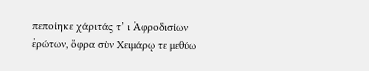πεποίηκε χάριτάς τ’ ι Ἀφροδισίων ἐρώτων, ὄφρα σὺν Χειμάρῳ τε μεθύω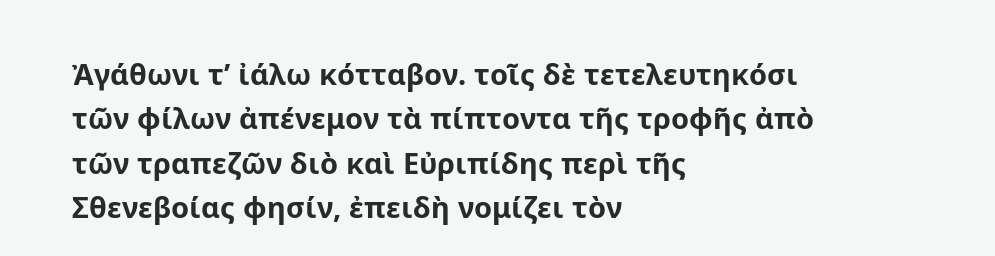Ἀγάθωνι τ’ ἰάλω κότταβον. τοῖς δὲ τετελευτηκόσι τῶν φίλων ἀπένεμον τὰ πίπτοντα τῆς τροφῆς ἀπὸ τῶν τραπεζῶν διὸ καὶ Εὐριπίδης περὶ τῆς Σθενεβοίας φησίν, ἐπειδὴ νομίζει τὸν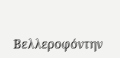Βελλεροφόντην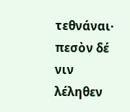τεθνάναι· πεσὸν δέ νιν λέληθεν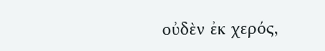οὐδὲν ἐκ χερός,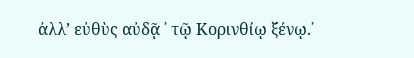ἀλλ’ εὐθὺς αὐδᾷ ᾽ τῷ Κορινθίῳ ξένῳ.᾽